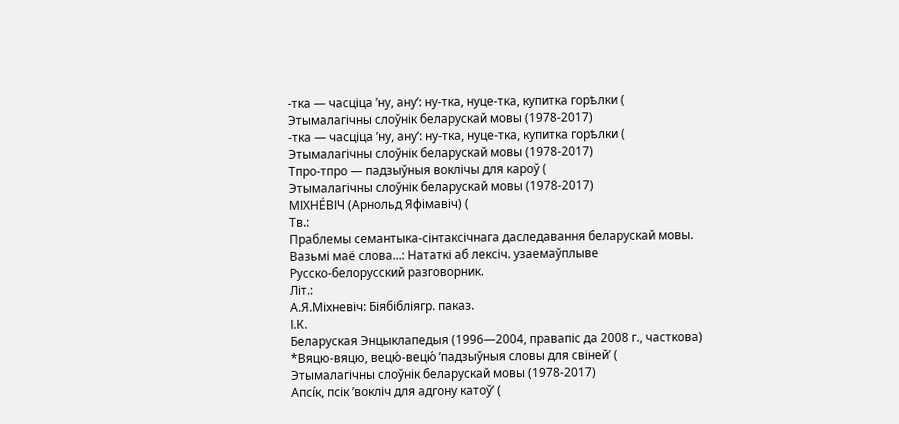-тка — часціца ’ну, ану’: ну‑тка, нуце‑тка, купитка горѣлки (
Этымалагічны слоўнік беларускай мовы (1978-2017)
-тка — часціца ’ну, ану’: ну‑тка, нуце‑тка, купитка горѣлки (
Этымалагічны слоўнік беларускай мовы (1978-2017)
Тпро-тпро — падзыўныя воклічы для кароў (
Этымалагічны слоўнік беларускай мовы (1978-2017)
МІХНЕ́ВІЧ (Арнольд Яфімавіч) (
Тв.:
Праблемы семантыка-сінтаксічнага даследавання беларускай мовы.
Вазьмі маё слова...: Нататкі аб лексіч. узаемаўплыве
Русско-белорусский разговорник.
Літ.:
А.Я.Міхневіч: Біябібліягр. паказ.
І.К.
Беларуская Энцыклапедыя (1996—2004, правапіс да 2008 г., часткова)
*Вяцю-вяцю, вецю́‑вецю́ ’падзыўныя словы для свіней’ (
Этымалагічны слоўнік беларускай мовы (1978-2017)
Апсі́к, псік ’вокліч для адгону катоў’ (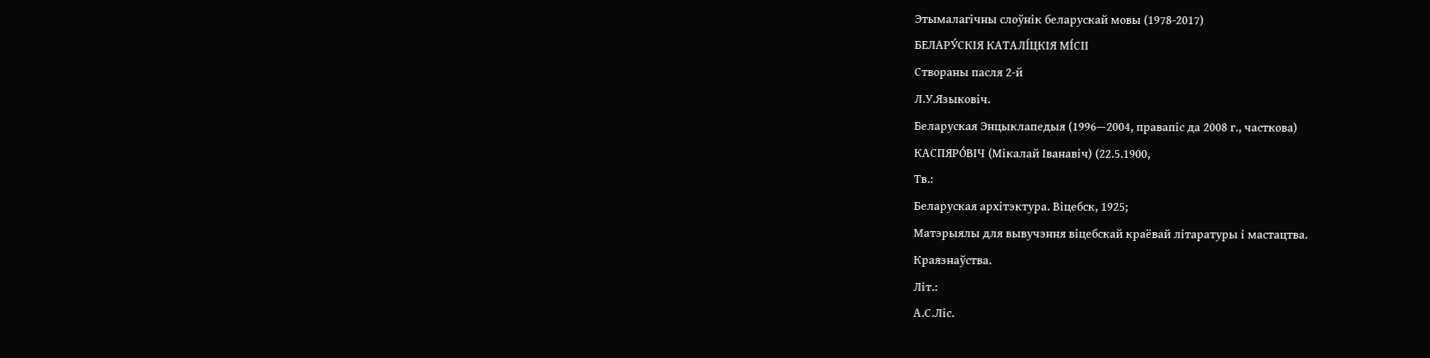Этымалагічны слоўнік беларускай мовы (1978-2017)
БЕЛАРУ́СКІЯ КАТАЛІ́ЦКІЯ МІ́СІІ
Створаны пасля 2-й
Л.У.Языковіч.
Беларуская Энцыклапедыя (1996—2004, правапіс да 2008 г., часткова)
КАСПЯРО́ВІЧ (Мікалай Іванавіч) (22.5.1900,
Тв.:
Беларуская архітэктура. Віцебск, 1925;
Матэрыялы для вывучэння віцебскай краёвай літаратуры і мастацтва.
Краязнаўства.
Літ.:
А.С.Ліс.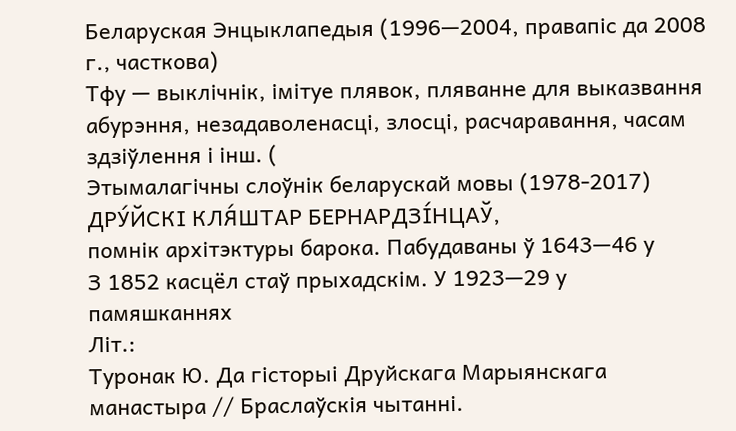Беларуская Энцыклапедыя (1996—2004, правапіс да 2008 г., часткова)
Тфу — выклічнік, імітуе плявок, пляванне для выказвання абурэння, незадаволенасці, злосці, расчаравання, часам здзіўлення і інш. (
Этымалагічны слоўнік беларускай мовы (1978-2017)
ДРУ́ЙСКІ КЛЯ́ШТАР БЕРНАРДЗІ́НЦАЎ,
помнік архітэктуры барока. Пабудаваны ў 1643—46 у
З 1852 касцёл стаў прыхадскім. У 1923—29 у памяшканнях
Літ.:
Туронак Ю. Да гісторыі Друйскага Марыянскага манастыра // Браслаўскія чытанні.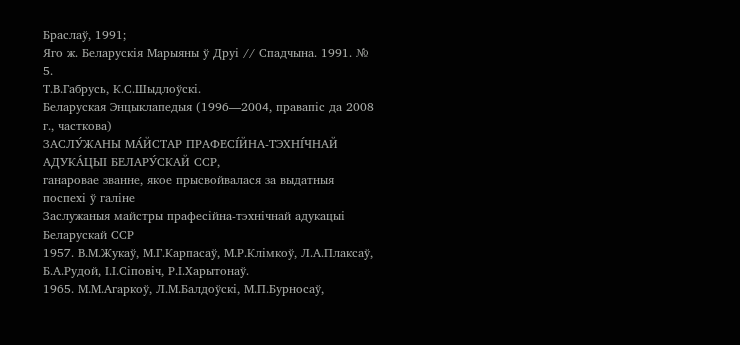Браслаў, 1991;
Яго ж. Беларускія Марыяны ў Друі // Спадчына. 1991. № 5.
Т.В.Габрусь, К.С.Шыдлоўскі.
Беларуская Энцыклапедыя (1996—2004, правапіс да 2008 г., часткова)
ЗАСЛУ́ЖАНЫ МА́ЙСТАР ПРАФЕСІ́ЙНА-ТЭХНІ́ЧНАЙ АДУКА́ЦЫІ БЕЛАРУ́СКАЙ ССР,
ганаровае званне, якое прысвойвалася за выдатныя поспехі ў галіне
Заслужаныя майстры прафесійна-тэхнічнай адукацыі Беларускай ССР
1957. В.М.Жукаў, М.Г.Карпасаў, М.Р.Клімкоў, Л.А.Плаксаў, Б.А.Рудой, І.І.Сіповіч, Р.І.Харытонаў.
1965. М.М.Агаркоў, Л.М.Балдоўскі, М.П.Бурносаў,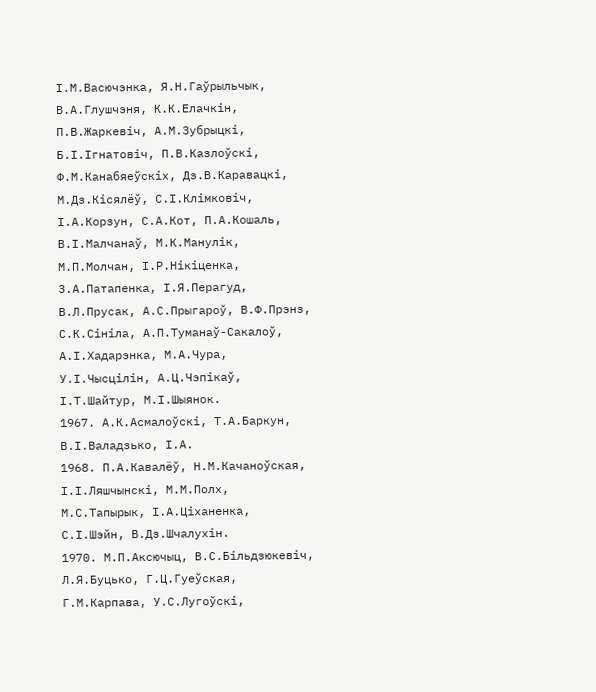І.М.Васючэнка, Я.Н.Гаўрыльчык, В.А.Глушчэня, К.К.Елачкін, П.В.Жаркевіч, А.М.Зубрыцкі, Б.І.Ігнатовіч, П.В.Казлоўскі, Ф.М.Канабяеўскіх, Дз.В.Каравацкі, М.Дз.Кісялёў, С.І.Клімковіч, І.А.Корзун, С.А.Кот, П.А.Кошаль, В.І.Малчанаў, М.К.Манулік, М.П.Молчан, І.Р.Нікіценка, З.А.Патапенка, І.Я.Перагуд, В.Л.Прусак, А.С.Прыгароў, В.Ф.Прэнз, С.К.Сініла, А.П.Туманаў-Сакалоў, А.І.Хадарэнка, М.А.Чура, У.І.Чысцілін, А.Ц.Чэпікаў, І.Т.Шайтур, М.І.Шыянок.
1967. А.К.Асмалоўскі, Т.А.Баркун, В.І.Валадзько, І.А.
1968. П.А.Кавалёў, Н.М.Качаноўская, І.І.Ляшчынскі, М.М.Полх, М.С.Тапырык, І.А.Ціханенка, С.І.Шэйн, В.Дз.Шчалухін.
1970. М.П.Аксючыц, В.С.Більдзюкевіч, Л.Я.Буцько, Г.Ц.Гуеўская, Г.М.Карпава, У.С.Лугоўскі,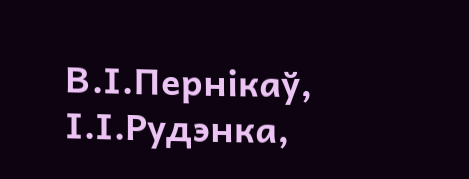В.І.Пернікаў, І.І.Рудэнка,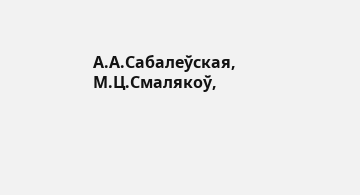А.А.Сабалеўская, М.Ц.Смалякоў,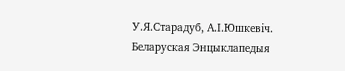У.Я.Старадуб, А.І.Юшкевіч.
Беларуская Энцыклапедыя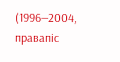(1996—2004, правапіс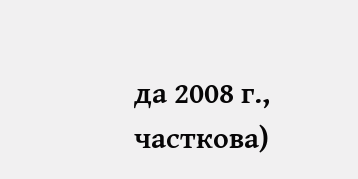да 2008 г., часткова)